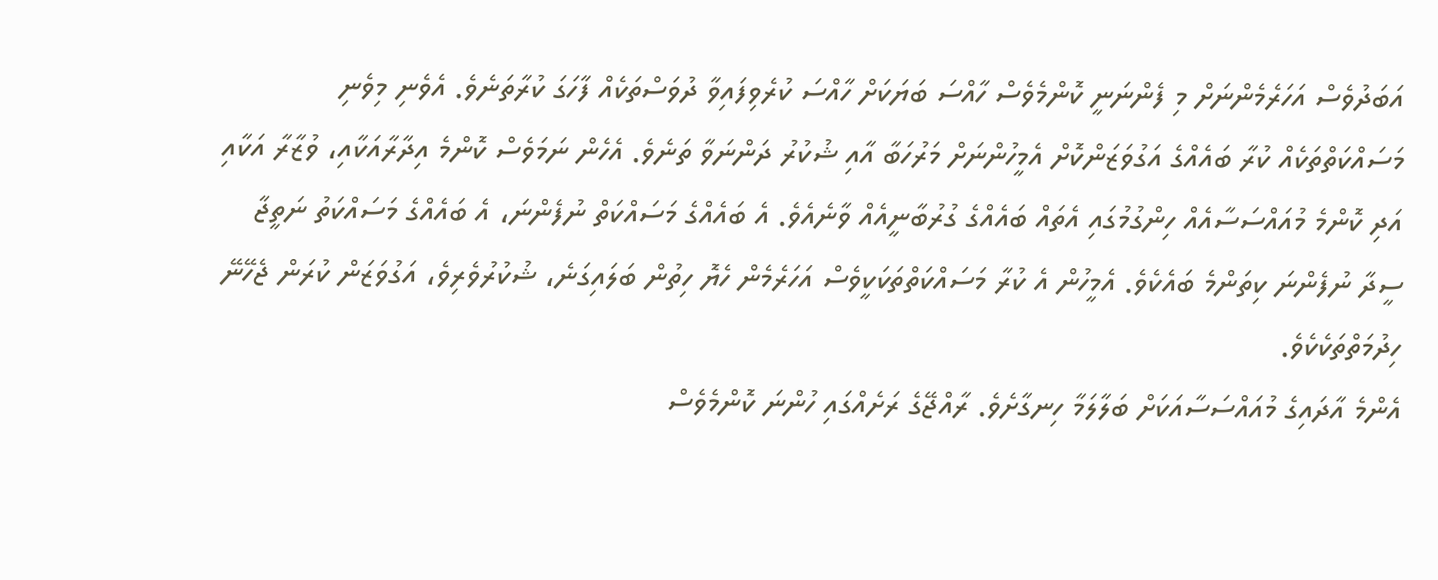އަބަދުވެސް އަހަރެމެންނަށް މި ފެންނަނީ ކޮންމެވެސް ހާއްސަ ބަޔަކަށް ހާއްސަ ކުރެވިފައިވާ ދުވަސްތަކެއް ފާހަގަ ކުރާތަނެވެ. އެވެނި މިވެނި މަސައްކަތްތަކެއް ކުރާ ބައެއްގެ އަގުވަޒަންކޮށް އެމީހުންނަށް މަރުހަބާ އާއި ޝުކުރު ދަންނަވާ ތަނެވެ. އެހެން ނަމަވެސް ކޮންމެ އިދާރާއަކާއި، ވުޒާރާ އަކާއި އަދި ކޮންމެ މުއައްސަސާއެއް ހިންގުމުގައި އެތައް ބައެއްގެ ގުރުބާނީއެއް ވާނެއެވެ. އެ ބައެއްގެ މަސައްކަތް ނުފެންނަ، އެ ބައެއްގެ މަސައްކަތު ނަތީޖާ ސީދާ ނުފެންނަ ކިތަންމެ ބައެކެވެ. އެމީހުން އެ ކުރާ މަސައްކަތްތަކަކީވެސް އަހަރެމެން ހެޔޮ ހިތުން ބަލައިގަނެ، ޝުކުރުވެރިވެ، އަގުވަޒަން ކުރަން ޖެހޭނޭ ހިދުމަތްތަކެކެވެ.
އެންމެ އާދައިގެ މުއައްސަސާއަކަށް ބަލާލަމާ ހިނގާށެވެ. ރާއްޖޭގެ ރަށެއްގައި ހުންނަ ކޮންމެވެސް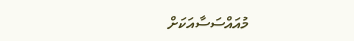މުއައްސަސާއަކަށް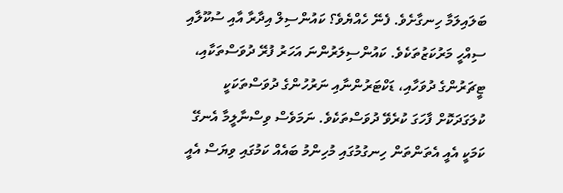ބަލައިލަމާ ހިނގާށެވެ. ފެނޭ ހެއްޔެވެ؟ ކައުންސިލް އިދާރާ އާއި ސުކޫލާއި ސިއްހީ މަރުކަޒުތަކެވެ. ކައުންސިލަރުންނަ އަހަރު ފުރޭ ދުވަސްތަކާއި، ޓީޗަރުންގެ ދުވަހާއި، ޑަކްޓަރުންނާއި ނަރުހުންގެ ދުވަސްތަކަކީ ކުލަގަދަކޮށް ފާހަގަ ކުރެވޭ ދުވަސްތަކެވެ. ނަމަވެސް ވިސްނާލީމާ އެނގޭ ކަމަކީ އެއީ އެތަންތަން ހިނގުމުގައި މުހިންމު ބައެއް ކަމުގައި ވިޔަސް އެއީ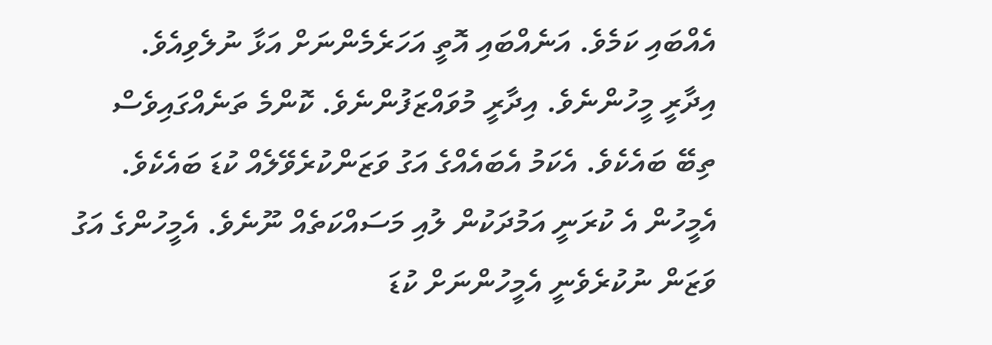އެއްބައި ކަމެވެ. އަނެއްބައި އޮތީ އަހަރެމެންނަށް އަޅާ ނުލެވިއެވެ.
އިދާރީ މީހުންނެވެ. އިދާރީ މުވައްޒަފުންނެވެ. ކޮންމެ ތަނެއްގައިވެސް ތިބޭ ބައެކެވެ. އެކަމު އެބައެއްގެ އަގު ވަޒަންކުރެވޭލެއް ކުޑަ ބައެކެވެ. އެމީހުން އެ ކުރަނީ އަމުދަކުން ލުއި މަސައްކަތެއް ނޫނެވެ. އެމީހުންގެ އަގު ވަޒަން ނުކުރެވެނީ އެމީހުންނަށް ކުޑަ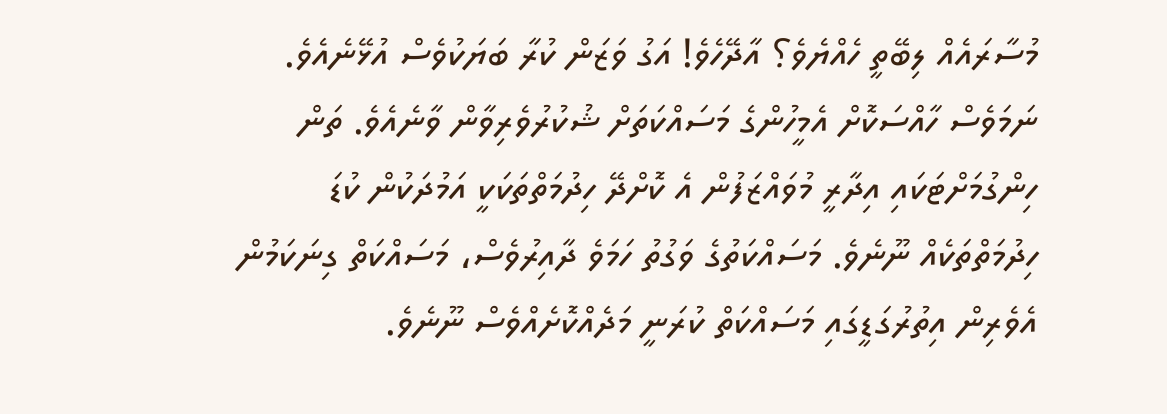މުސާރައެއް ލިބޭތީ ހެއްޔެވެ؟ އާދޭހެވެ! އަގު ވަޒަން ކުރާ ބަޔަކުވެސް އުޅޭނެއެވެ. ނަމަވެސް ހާއްސަކޮށް އެމީހުންގެ މަސައްކަތަށް ޝުކުރުވެރިވާން ވާނެއެވެ. ތަން ހިންގުމަށްޓަކައި އިދާރީ މުވައްޒަފުން އެ ކޮށްދޭ ހިދުމަތްތަކަކީ އަމުދަކުން ކުޑަ ހިދުމަތްތަކެއް ނޫނެވެ. މަސައްކަތުގެ ވަގުތު ހަމަވެ ދާއިރުވެސް، މަސައްކަތް ގިނަކަމުން އެވެރިން އިތުރުގަޑީގައި މަސައްކަތް ކުރަނީ މަދެއްކޮށެއްވެސް ނޫނެވެ.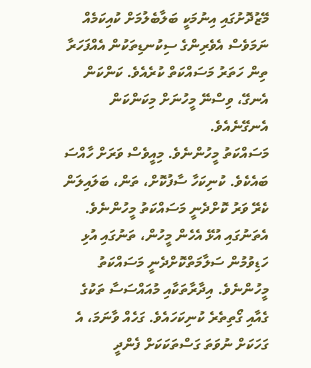މޭޒުދޮށުގައި އިނުމަކީ ބަލާބެލުމަށް ކުއިކަމެއް ނަމަވެސް އެވެރިންގެ ސިކުނޑިތަކުން އެއްފަހަރާ ތިން ހަތަރު މަސައްކަތް ކުރެއެވެ. ކަންކަން އެނގޭ، ވިސްނޭ މީހުނަށް މިކަންކަން އެނގޭނެއެވެ.
މަސައްކަތު މީހުންނެވެ. މިއީވެސް ވަރަށް ހާއްސަ ބައެކެވެ. ކުނިކަހާ ސާފުކޮށް، ތަން، ބަލައިލަން ކެރޭ ވަރު ކޮށްދެނީ މަސައްކަތު މީހުންނެވެ. އެތަނުގައި އުޅޭ އެހެން މީހުން، ތަނުގައި އުޅި ހަޑިވުމުން ސަލާމަތްކޮށްދެނީ މަސައްކަތު މީހުންނެވެ. އިދާރާތަކާއި މުއައްސަސާ ތަކުގެ ގެއާއި ގޯތިތެރެ ކުނިކަހައެވެ. ގަހެއް ވާނަމަ، އެ ގަހަކަށް ނުވަތަ ގަސްތަކަކަށް ފެންދީ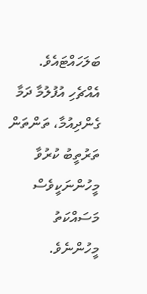ބަލަހައްޓައެވެ. އެއްޗެހި އުފުލުމާ ދަމާ ގެންދިއުމާ، ތަންތަން ތަރުތީބު ކުރުވާ މީހުންނަކީވެސް މަސައްކަތު މީހުންނެވެ.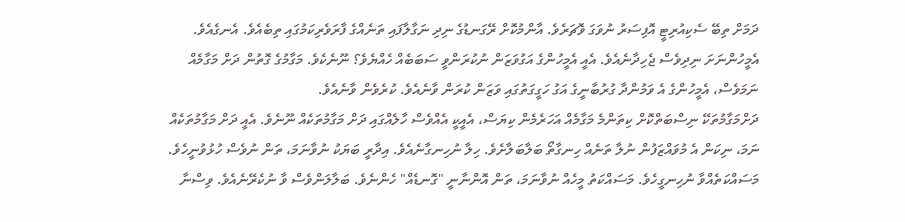ދަމަށް ތިބޭ ސެކިއުރިޓީ އޮފިސަރު ނުވަގަ ވޮޗަރެވެ. އާންމުކޮށް ރޭގަނޑުގެ ނިދި ނަގާލާފައި ތަނެއްގެ ފާރަވެރިކަމުގައި ތިބެއެވެ. އެނގެއެވެ. އެމީހުންނަށަ ނިދިވެސް ޖެހިދާނެއެވެ. އެއީ އެމީހުންގެ އަގުވަޒަން ނުކުރަންވީ ސަބަބެއް ހެއްޔެވެ؟ ނޫނެކެވެ. މަގާމުގެ ގޮތުން ދަށް މަގާމެއް ނަމަވެސް، އެމީހުންގެ އެ ވަމުންދާ ގުރުބާނީގެ އަގު ހަގީގަތުގައި ވަޒަން ކުރަން ވާނެއެވެ. ކުރެވެން ވާނެއެވެ.
ދަށްމަގާމުތަކޭ ނިސްބަތްކޮށް ކިތަންމެ މަގާމެއް އަހަރެމެން ކިޔަސް، އެއީކީ އެއްވެސް ހާލެއްގައި ދަށް މަގާމުތަކެއް ނޫނެވެ. އެއީ ދަށް މަގާމުތަކެއް ނަމަ، ނިކަން އެ މުވައްޒަފުން ނުލާ ތަނެއް ހިނގާތޯ ބަލާބަލާށެވެ. ހިލާ ނުހިނގާނެއެވެ. އިދާރީ ބަޔަކު ނުވާނަމަ، ތަން ނުވެސް ހުޅުވުނީހެވެ. މަސައްކަތެއްވާ ނުހިނގީހެވެ. މަސައްކަތު މީހެއް ނުވާނަމަ، ތަން އޮންނާނީ "ގޮނޑެއް" ހެންނެވެ. ބަލާލަންވެސް ވާ ނުކެރޭނެއެވެ. ވިސްނާ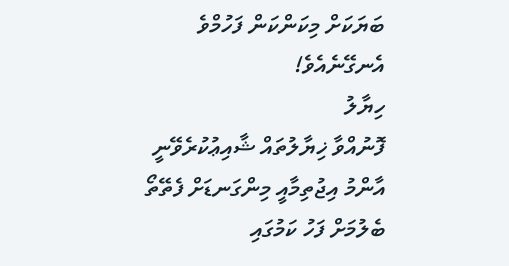ބަޔަކަށް މިކަންކަން ފަހުމްވެ އެނގޭނެއެވެ!
ހިޔާލު
ފޮނުއްވާ ޚިޔާލުތައް ޝާއިޢުކުރެވޭނީ އާންމު އިޖުތިމާއީ މިންގަނޑަށް ފެތޭތޯ ބެލުމަށް ފަހު ކަމުގައި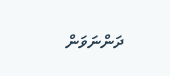ދަންނަވަން